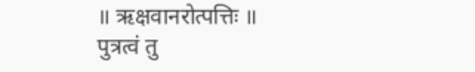॥ ऋक्षवानरोत्पत्तिः ॥
पुत्रत्वं तु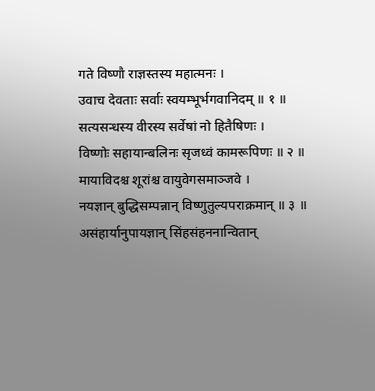गते विष्णौ राज्ञस्तस्य महात्मनः ।
उवाच देवताः सर्वाः स्वयम्भूर्भगवानिदम् ॥ १ ॥
सत्यसन्धस्य वीरस्य सर्वेषां नो हितैषिणः ।
विष्णोः सहायान्बलिनः सृजध्वं कामरूपिणः ॥ २ ॥
मायाविदश्च शूरांश्च वायुवेगसमाञ्जवे ।
नयज्ञान् बुद्धिसम्पन्नान् विष्णुतुल्यपराक्रमान् ॥ ३ ॥
असंहार्यानुपायज्ञान् सिंहसंहननान्वितान्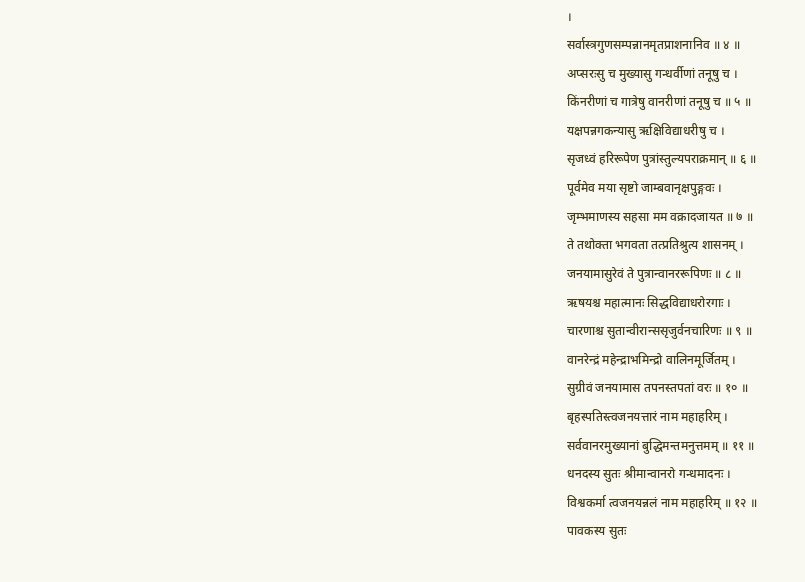।
सर्वास्त्रगुणसम्पन्नानमृतप्राशनानिव ॥ ४ ॥
अप्सरःसु च मुख्यासु गन्धर्वीणां तनूषु च ।
किंनरीणां च गात्रेषु वानरीणां तनूषु च ॥ ५ ॥
यक्षपन्नगकन्यासु ऋक्षिविद्याधरीषु च ।
सृजध्वं हरिरूपेण पुत्रांस्तुल्यपराक्रमान् ॥ ६ ॥
पूर्वमेव मया सृष्टो जाम्बवानृक्षपुङ्गवः ।
जृम्भमाणस्य सहसा मम वक्रादजायत ॥ ७ ॥
ते तथोक्ता भगवता तत्प्रतिश्रुत्य शासनम् ।
जनयामासुरेवं ते पुत्रान्वानररूपिणः ॥ ८ ॥
ऋषयश्च महात्मानः सिद्धविद्याधरोरगाः ।
चारणाश्च सुतान्वीरान्ससृजुर्वनचारिणः ॥ ९ ॥
वानरेन्द्रं महेन्द्राभमिन्द्रो वालिनमूर्जितम् ।
सुग्रीवं जनयामास तपनस्तपतां वरः ॥ १० ॥
बृहस्पतिस्त्वजनयत्तारं नाम महाहरिम् ।
सर्ववानरमुख्यानां बुद्धिमन्तमनुत्तमम् ॥ ११ ॥
धनदस्य सुतः श्रीमान्वानरो गन्धमादनः ।
विश्वकर्मा त्वजनयन्नलं नाम महाहरिम् ॥ १२ ॥
पावकस्य सुतः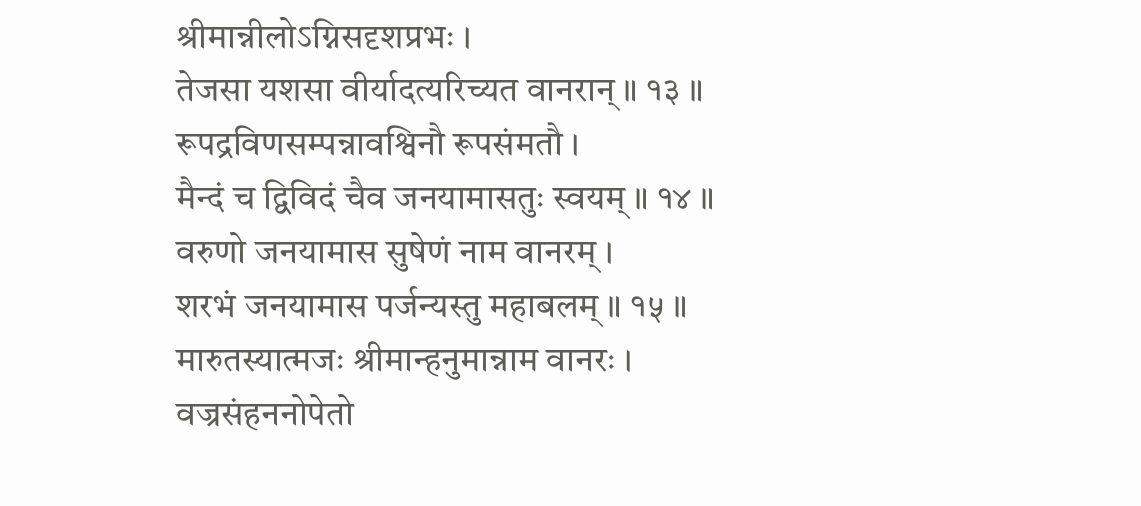श्रीमान्नीलोऽग्निसदृशप्रभः ।
तेजसा यशसा वीर्यादत्यरिच्यत वानरान् ॥ १३ ॥
रूपद्रविणसम्पन्नावश्विनौ रूपसंमतौ ।
मैन्दं च द्विविदं चैव जनयामासतुः स्वयम् ॥ १४ ॥
वरुणो जनयामास सुषेणं नाम वानरम् ।
शरभं जनयामास पर्जन्यस्तु महाबलम् ॥ १५ ॥
मारुतस्यात्मजः श्रीमान्हनुमान्नाम वानरः ।
वज्रसंहननोपेतो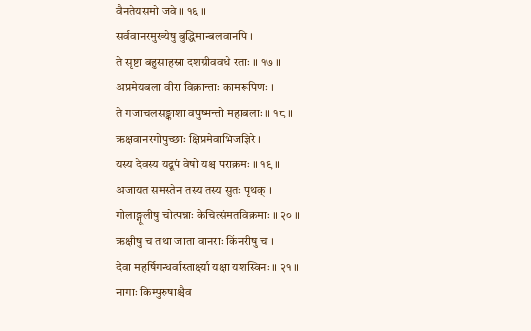वैनतेयसमो जवे ॥ १६ ॥
सर्ववानरमुख्येषु बुद्धिमान्बलवानपि ।
ते सृष्टा बहुसाहस्रा दशग्रीववधे रताः ॥ १७ ॥
अप्रमेयबला वीरा विक्रान्ताः कामरूपिणः ।
ते गजाचलसङ्काशा वपुष्मन्तो महाबलाः ॥ १८ ॥
ऋक्षवानरगोपुच्छाः क्षिप्रमेवाभिजज्ञिरे ।
यस्य देवस्य यद्रूपं वेषो यश्च पराक्रमः ॥ १९ ॥
अजायत समस्तेन तस्य तस्य सुतः पृथक् ।
गोलाङ्गूलीषु चोत्पन्नाः केचित्संमतविक्रमाः ॥ २० ॥
ऋक्षीषु च तथा जाता वानराः किंनरीषु च ।
देवा महर्षिगन्धर्वास्तार्क्ष्या यक्षा यशस्विनः ॥ २१ ॥
नागाः किम्पुरुषाश्चैव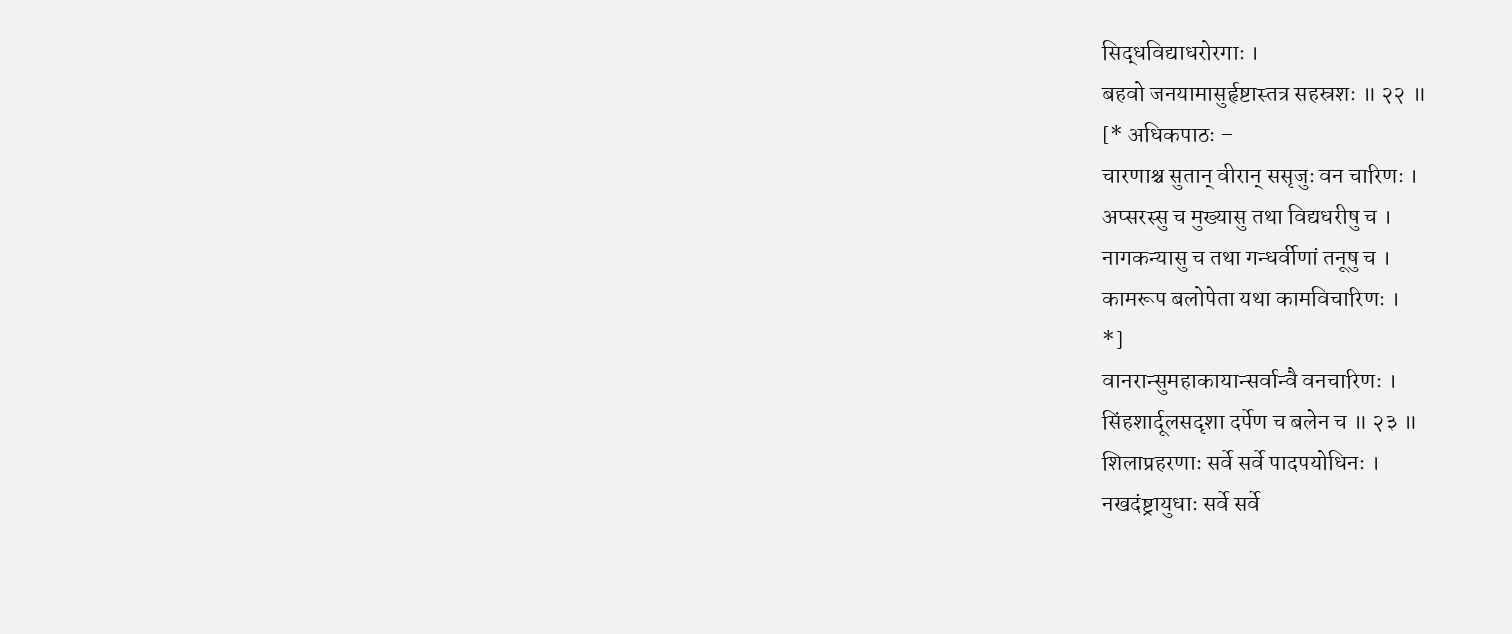सिद्धविद्याधरोरगाः ।
बहवो जनयामासुर्हृष्टास्तत्र सहस्रशः ॥ २२ ॥
[* अधिकपाठः –
चारणाश्च सुतान् वीरान् ससृजुः वन चारिणः ।
अप्सरस्सु च मुख्यासु तथा विद्यधरीषु च ।
नागकन्यासु च तथा गन्धर्वीणां तनूषु च ।
कामरूप बलोपेता यथा कामविचारिणः ।
*]
वानरान्सुमहाकायान्सर्वान्वै वनचारिणः ।
सिंहशार्दूलसदृशा दर्पेण च बलेन च ॥ २३ ॥
शिलाप्रहरणाः सर्वे सर्वे पादपयोधिनः ।
नखदंष्ट्रायुधाः सर्वे सर्वे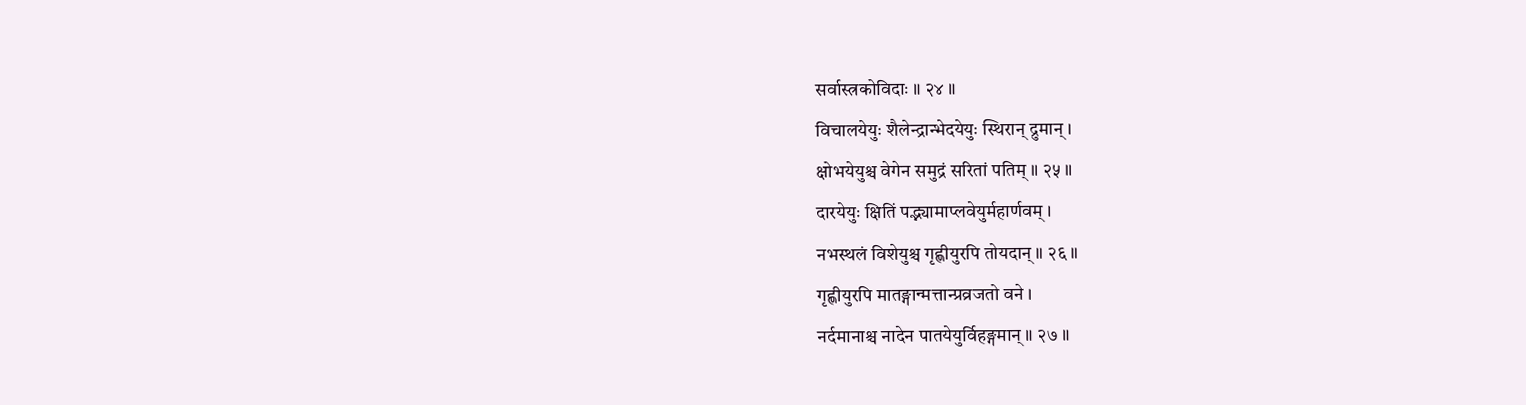सर्वास्त्रकोविदाः ॥ २४ ॥
विचालयेयुः शैलेन्द्रान्भेदयेयुः स्थिरान् द्रुमान् ।
क्षोभयेयुश्च वेगेन समुद्रं सरितां पतिम् ॥ २५ ॥
दारयेयुः क्षितिं पद्भ्यामाप्लवेयुर्महार्णवम् ।
नभस्थलं विशेयुश्च गृह्णीयुरपि तोयदान् ॥ २६ ॥
गृह्णीयुरपि मातङ्गान्मत्तान्प्रव्रजतो वने ।
नर्दमानाश्च नादेन पातयेयुर्विहङ्गमान् ॥ २७ ॥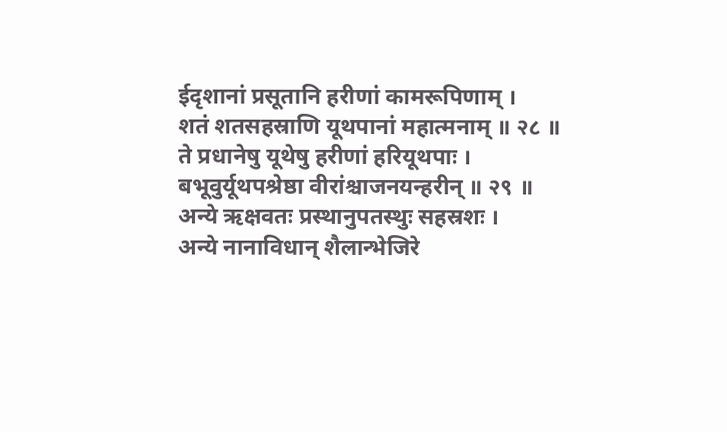ईदृशानां प्रसूतानि हरीणां कामरूपिणाम् ।
शतं शतसहस्राणि यूथपानां महात्मनाम् ॥ २८ ॥
ते प्रधानेषु यूथेषु हरीणां हरियूथपाः ।
बभूवुर्यूथपश्रेष्ठा वीरांश्चाजनयन्हरीन् ॥ २९ ॥
अन्ये ऋक्षवतः प्रस्थानुपतस्थुः सहस्रशः ।
अन्ये नानाविधान् शैलान्भेजिरे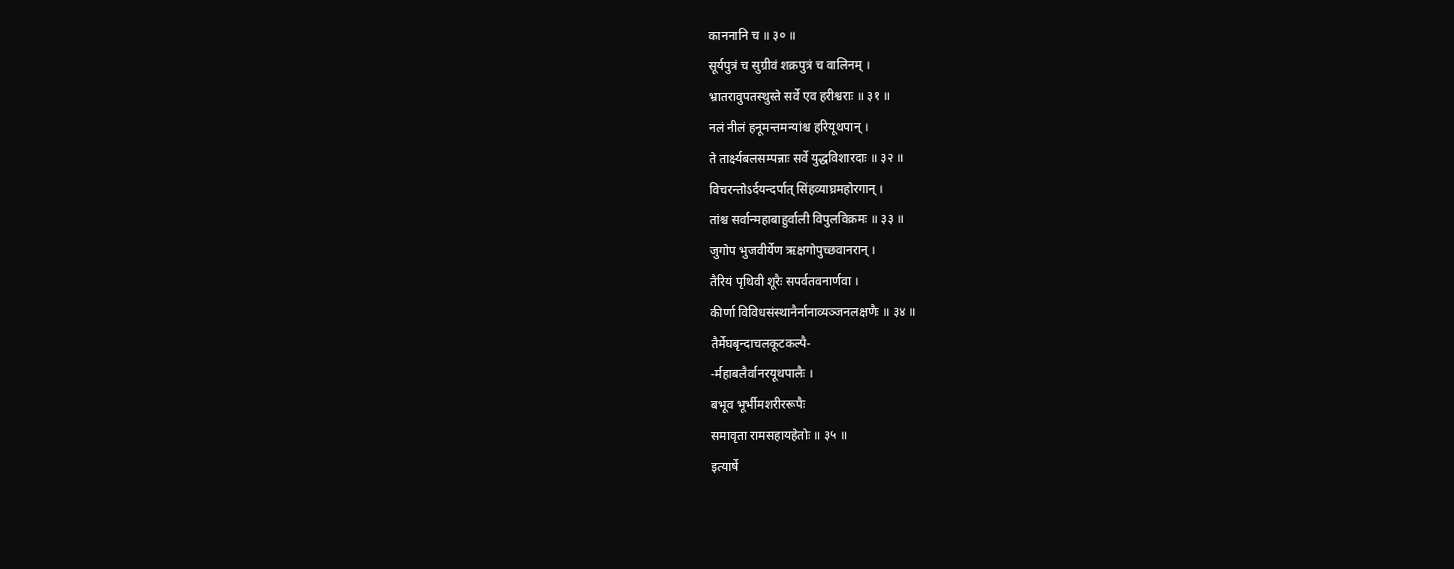काननानि च ॥ ३० ॥
सूर्यपुत्रं च सुग्रीवं शक्रपुत्रं च वालिनम् ।
भ्रातरावुपतस्थुस्ते सर्वे एव हरीश्वराः ॥ ३१ ॥
नलं नीलं हनूमन्तमन्यांश्च हरियूथपान् ।
ते तार्क्ष्यबलसम्पन्नाः सर्वे युद्धविशारदाः ॥ ३२ ॥
विचरन्तोऽर्दयन्दर्पात् सिंहव्याघ्रमहोरगान् ।
तांश्च सर्वान्महाबाहुर्वाली विपुलविक्रमः ॥ ३३ ॥
जुगोप भुजवीर्येण ऋक्षगोपुच्छवानरान् ।
तैरियं पृथिवी शूरैः सपर्वतवनार्णवा ।
कीर्णा विविधसंस्थानैर्नानाव्यञ्जनलक्षणैः ॥ ३४ ॥
तैर्मेघबृन्दाचलकूटकल्पै-
-र्महाबलैर्वानरयूथपालैः ।
बभूव भूर्भीमशरीररूपैः
समावृता रामसहायहेतोः ॥ ३५ ॥
इत्यार्षे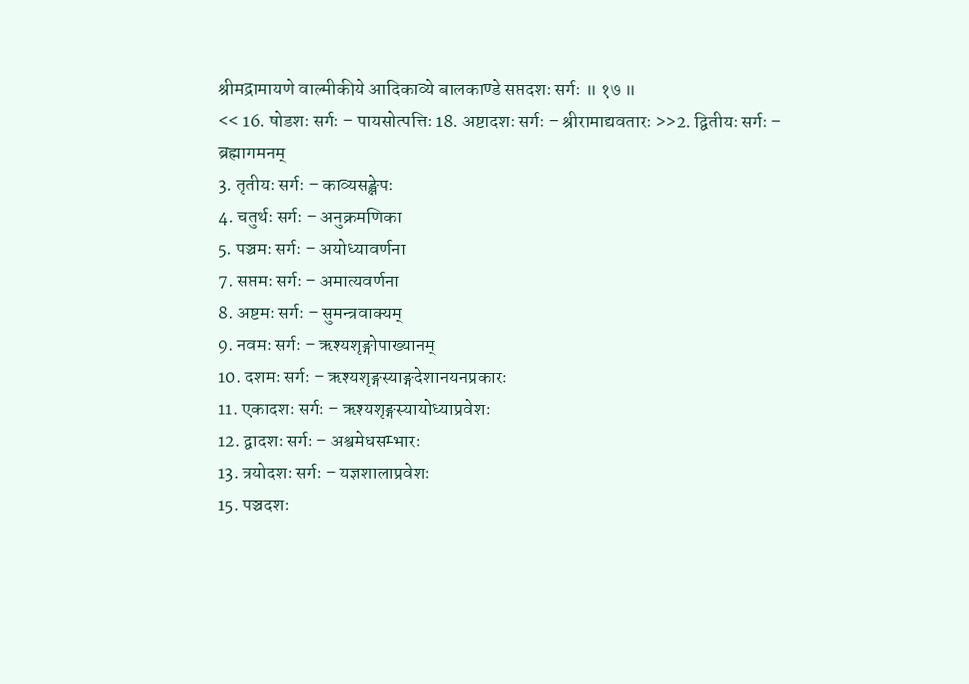श्रीमद्रामायणे वाल्मीकीये आदिकाव्ये बालकाण्डे सप्तदशः सर्गः ॥ १७ ॥
<< 16. षोडशः सर्गः – पायसोत्पत्तिः 18. अष्टादशः सर्गः – श्रीरामाद्यवतारः >>2. द्वितीयः सर्गः – ब्रह्मागमनम्
3. तृतीयः सर्गः – काव्यसङ्क्षेपः
4. चतुर्थः सर्गः – अनुक्रमणिका
5. पञ्चमः सर्गः – अयोध्यावर्णना
7. सप्तमः सर्गः – अमात्यवर्णना
8. अष्टमः सर्गः – सुमन्त्रवाक्यम्
9. नवमः सर्गः – ऋश्यशृङ्गोपाख्यानम्
10. दशमः सर्गः – ऋश्यशृङ्गस्याङ्गदेशानयनप्रकारः
11. एकादशः सर्गः – ऋश्यशृङ्गस्यायोध्याप्रवेशः
12. द्वादशः सर्गः – अश्वमेधसम्भारः
13. त्रयोदशः सर्गः – यज्ञशालाप्रवेशः
15. पञ्चदशः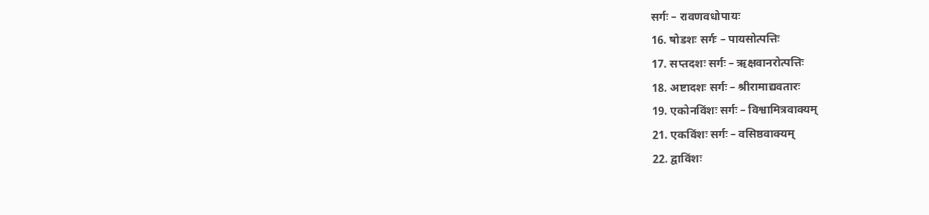सर्गः – रावणवधोपायः
16. षोडशः सर्गः – पायसोत्पत्तिः
17. सप्तदशः सर्गः – ऋक्षवानरोत्पत्तिः
18. अष्टादशः सर्गः – श्रीरामाद्यवतारः
19. एकोनविंशः सर्गः – विश्वामित्रवाक्यम्
21. एकविंशः सर्गः – वसिष्ठवाक्यम्
22. द्वाविंशः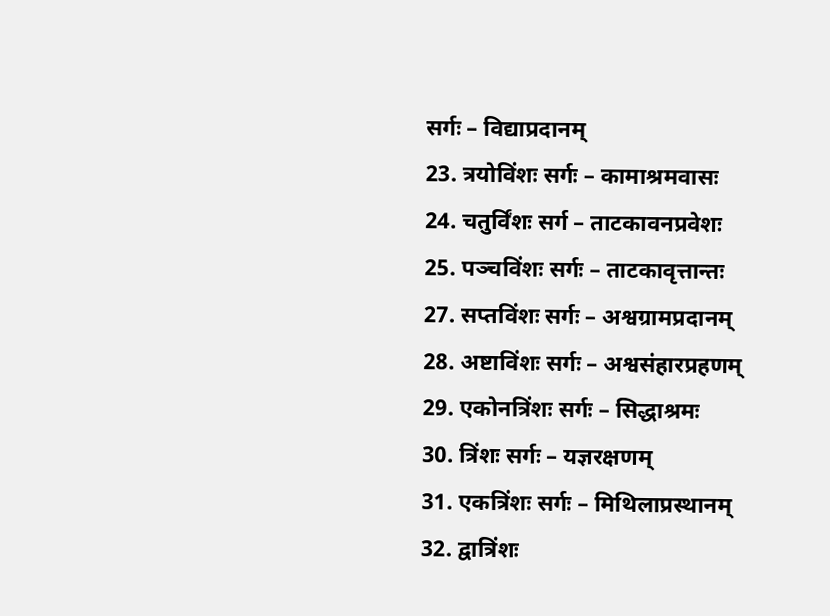सर्गः – विद्याप्रदानम्
23. त्रयोविंशः सर्गः – कामाश्रमवासः
24. चतुर्विंशः सर्ग – ताटकावनप्रवेशः
25. पञ्चविंशः सर्गः – ताटकावृत्तान्तः
27. सप्तविंशः सर्गः – अश्वग्रामप्रदानम्
28. अष्टाविंशः सर्गः – अश्वसंहारप्रहणम्
29. एकोनत्रिंशः सर्गः – सिद्धाश्रमः
30. त्रिंशः सर्गः – यज्ञरक्षणम्
31. एकत्रिंशः सर्गः – मिथिलाप्रस्थानम्
32. द्वात्रिंशः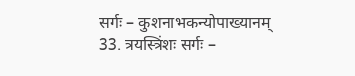सर्गः – कुशनाभकन्योपाख्यानम्
33. त्रयस्त्रिंशः सर्गः –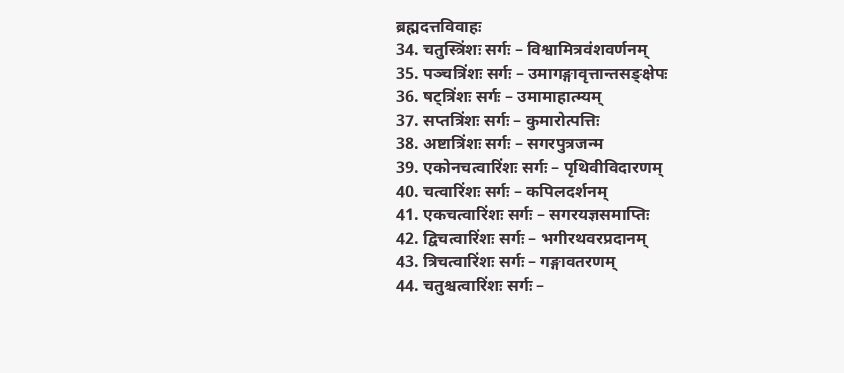ब्रह्मदत्तविवाहः
34. चतुस्त्रिंशः सर्गः – विश्वामित्रवंशवर्णनम्
35. पञ्चत्रिंशः सर्गः – उमागङ्गावृत्तान्तसङ्क्षेपः
36. षट्त्रिंशः सर्गः – उमामाहात्म्यम्
37. सप्तत्रिंशः सर्गः – कुमारोत्पत्तिः
38. अष्टात्रिंशः सर्गः – सगरपुत्रजन्म
39. एकोनचत्वारिंशः सर्गः – पृथिवीविदारणम्
40. चत्वारिंशः सर्गः – कपिलदर्शनम्
41. एकचत्वारिंशः सर्गः – सगरयज्ञसमाप्तिः
42. द्विचत्वारिंशः सर्गः – भगीरथवरप्रदानम्
43. त्रिचत्वारिंशः सर्गः – गङ्गावतरणम्
44. चतुश्चत्वारिंशः सर्गः –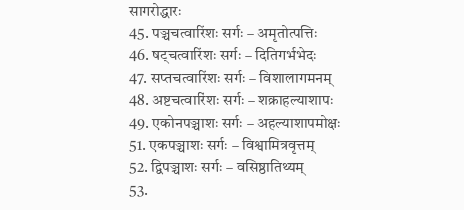सागरोद्धारः
45. पञ्चचत्वारिंशः सर्गः – अमृतोत्पत्तिः
46. षट्चत्वारिंशः सर्गः – दितिगर्भभेदः
47. सप्तचत्वारिंशः सर्गः – विशालागमनम्
48. अष्टचत्वारिंशः सर्गः – शक्राहल्याशापः
49. एकोनपञ्चाशः सर्गः – अहल्याशापमोक्षः
51. एकपञ्चाशः सर्गः – विश्वामित्रवृत्तम्
52. द्विपञ्चाशः सर्गः – वसिष्ठातिथ्यम्
53.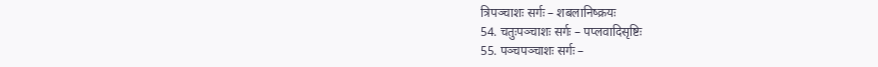त्रिपञ्चाशः सर्गः – शबलानिष्क्रयः
54. चतुःपञ्चाशः सर्गः – पप्लवादिसृष्टिः
55. पञ्चपञ्चाशः सर्गः –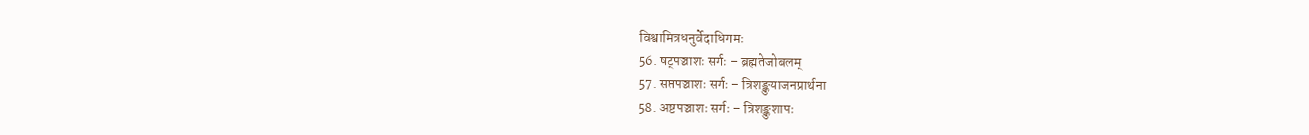विश्वामित्रधनुर्वेदाधिगमः
56. षट्पञ्चाशः सर्गः – ब्रह्मतेजोबलम्
57. सप्तपञ्चाशः सर्गः – त्रिशङ्कुयाजनप्रार्थना
58. अष्टपञ्चाशः सर्गः – त्रिशङ्कुशापः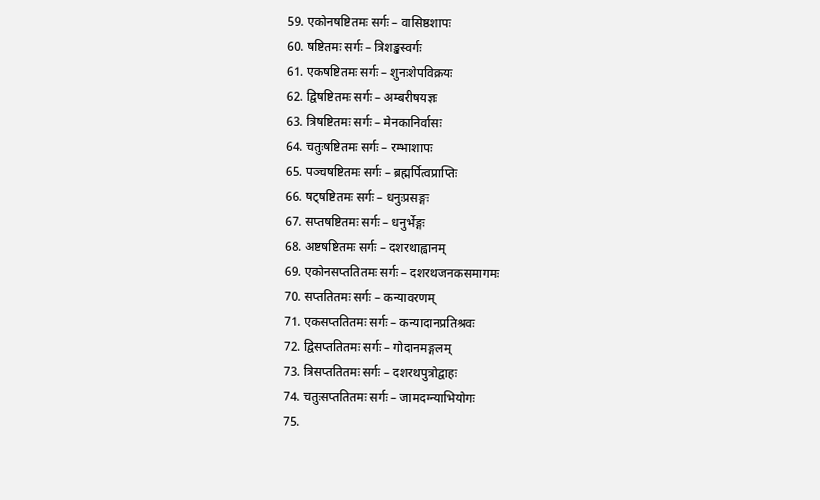59. एकोनषष्टितमः सर्गः – वासिष्ठशापः
60. षष्टितमः सर्गः – त्रिशङ्खस्वर्गः
61. एकषष्टितमः सर्गः – शुनःशेपविक्रयः
62. द्विषष्टितमः सर्गः – अम्बरीषयज्ञः
63. त्रिषष्टितमः सर्गः – मेनकानिर्वासः
64. चतुःषष्टितमः सर्गः – रम्भाशापः
65. पञ्चषष्टितमः सर्गः – ब्रह्मर्पित्वप्राप्तिः
66. षट्षष्टितमः सर्गः – धनुःप्रसङ्गः
67. सप्तषष्टितमः सर्गः – धनुर्भेङ्गः
68. अष्टषष्टितमः सर्गः – दशरथाह्वानम्
69. एकोनसप्ततितमः सर्गः – दशरथजनकसमागमः
70. सप्ततितमः सर्गः – कन्यावरणम्
71. एकसप्ततितमः सर्गः – कन्यादानप्रतिश्रवः
72. द्विसप्ततितमः सर्गः – गोदानमङ्गलम्
73. त्रिसप्ततितमः सर्गः – दशरथपुत्रोद्वाहः
74. चतुःसप्ततितमः सर्गः – जामदग्न्याभियोगः
75.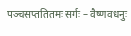पञ्चसप्ततितमः सर्गः – वैष्णवधनुः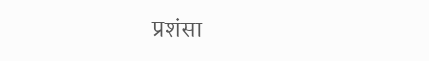प्रशंसा